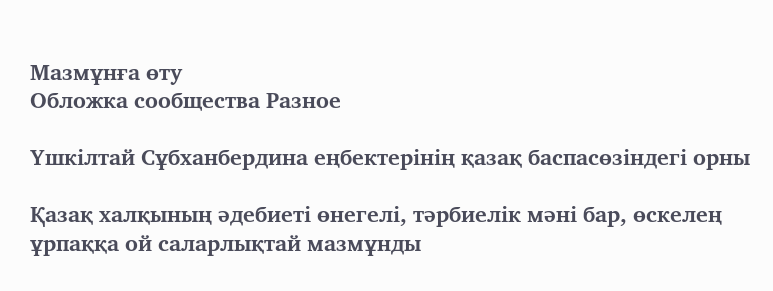Мазмұнға өту
Обложка сообщества Разное

Үшкілтай Сұбханбердина еңбектерінің қазақ баспасөзіндегі орны

Қазақ халқының әдебиеті өнегелі, тәрбиелік мәні бар, өскелең ұрпаққа ой саларлықтай мазмұнды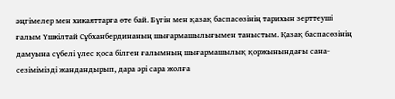әңгімелер мен хикаяттарға өте бай. Бүгін мен қазақ баспасөзінің тарихын зерттеуші ғалым Үшкілтай Сұбханбердинаның шығармашылығымен таныстым. Қазақ баспасөзінің дамуына сүбелі үлес қоса білген ғалымның шығармашылық қоржынындағы сана-сезімімізді жандандырып, дара әрі сара жолға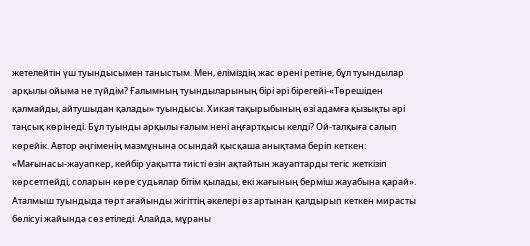жетелейтін үш туындысымен таныстым. Мен, еліміздің жас өрені ретіне, бұл туындылар арқылы ойыма не түйдім? Ғалымның туындыларының бірі әрі бірегейі-«Төрешіден қалмайды, айтушыдан қалады» туындысы. Хикая тақырыбының өзі адамға қызықты әрі таңсық көрінеді. Бұл туынды арқылы ғалым нені аңғартқысы келді? Ой-талқыға салып көрейік. Автор әңгіменің мазмұнына осындай қысқаша анықтама беріп кеткен: «Мағынасы-жауапкер, кейбір уақытта тиісті өзін ақтайтын жауаптарды тегіс жеткізіп көрсетпейді, соларын көре судьялар бітім қылады, екі жағының берміш жауабына қарай». Аталмыш туындыда төрт ағайынды жігіттің әкелері өз артынан қалдырып кеткен мирасты бөлісуі жайында сөз етіледі. Алайда, мұраны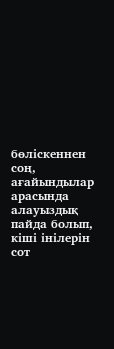бөліскеннен соң, ағайындылар арасында алауыздық пайда болып, кіші інілерін сот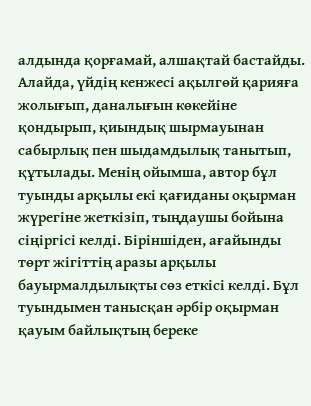алдында қорғамай, алшақтай бастайды. Алайда, үйдің кенжесі ақылгөй қарияға жолығып, даналығын көкейіне қондырып, қиындық шырмауынан сабырлық пен шыдамдылық танытып, құтылады. Менің ойымша, автор бұл туынды арқылы екі қағиданы оқырман жүрегіне жеткізіп, тыңдаушы бойына сіңіргісі келді. Біріншіден, ағайынды төрт жігіттің аразы арқылы бауырмалдылықты сөз еткісі келді. Бұл туындымен танысқан әрбір оқырман қауым байлықтың береке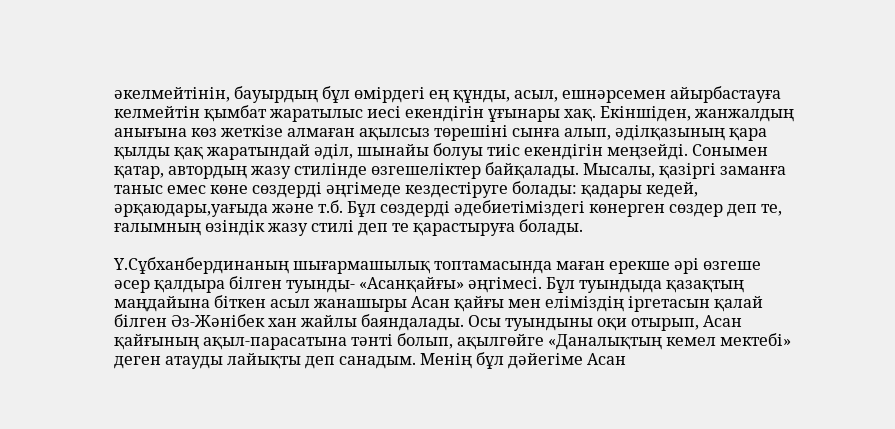әкелмейтінін, бауырдың бұл өмірдегі ең құнды, асыл, ешнәрсемен айырбастауға келмейтін қымбат жаратылыс иесі екендігін ұғынары хақ. Екіншіден, жанжалдың анығына көз жеткізе алмаған ақылсыз төрешіні сынға алып, әділқазының қара қылды қақ жаратындай әділ, шынайы болуы тиіс екендігін меңзейді. Сонымен қатар, автордың жазу стилінде өзгешеліктер байқалады. Мысалы, қазіргі заманға таныс емес көне сөздерді әңгімеде кездестіруге болады: қадары кедей, әрқаюдары,уағыда және т.б. Бұл сөздерді әдебиетіміздегі көнерген сөздер деп те, ғалымның өзіндік жазу стилі деп те қарастыруға болады.

Ү.Сұбханбердинаның шығармашылық топтамасында маған ерекше әрі өзгеше әсер қалдыра білген туынды- «Асанқайғы» әңгімесі. Бұл туындыда қазақтың маңдайына біткен асыл жанашыры Асан қайғы мен еліміздің іргетасын қалай білген Әз-Жәнібек хан жайлы баяндалады. Осы туындыны оқи отырып, Асан қайғының ақыл-парасатына тәнті болып, ақылгөйге «Даналықтың кемел мектебі» деген атауды лайықты деп санадым. Менің бұл дәйегіме Асан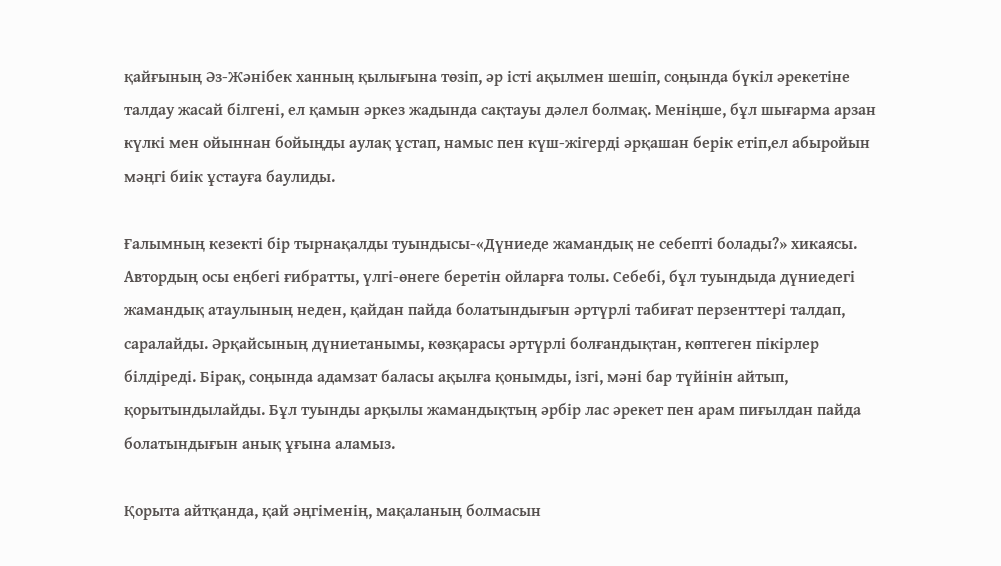қайғының Әз-Жәнібек ханның қылығына төзіп, әр істі ақылмен шешіп, соңында бүкіл әрекетіне талдау жасай білгені, ел қамын әркез жадында сақтауы дәлел болмақ. Меніңше, бұл шығарма арзан күлкі мен ойыннан бойыңды аулақ ұстап, намыс пен күш-жігерді әрқашан берік етіп,ел абыройын мәңгі биік ұстауға баулиды.

Ғалымның кезекті бір тырнақалды туындысы-«Дүниеде жамандық не себепті болады?» хикаясы. Автордың осы еңбегі ғибратты, үлгі-өнеге беретін ойларға толы. Себебі, бұл туындыда дүниедегі жамандық атаулының неден, қайдан пайда болатындығын әртүрлі табиғат перзенттері талдап, саралайды. Әрқайсының дүниетанымы, көзқарасы әртүрлі болғандықтан, көптеген пікірлер білдіреді. Бірақ, соңында адамзат баласы ақылға қонымды, ізгі, мәні бар түйінін айтып, қорытындылайды. Бұл туынды арқылы жамандықтың әрбір лас әрекет пен арам пиғылдан пайда болатындығын анық ұғына аламыз.

Қорыта айтқанда, қай әңгіменің, мақаланың болмасын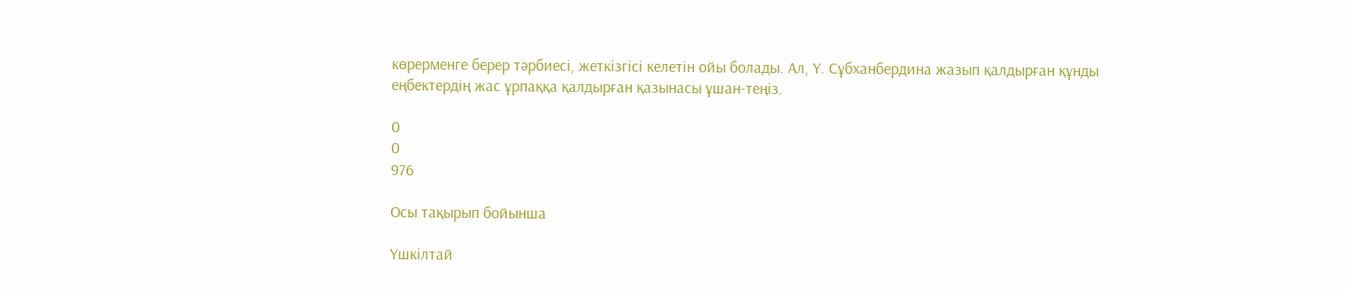көрерменге берер тәрбиесі, жеткізгісі келетін ойы болады. Ал, Ү. Сұбханбердина жазып қалдырған құнды еңбектердің жас ұрпаққа қалдырған қазынасы ұшан-теңіз.

0
0
976

Осы тақырып бойынша

Үшкілтай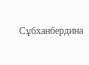Сұбханбердина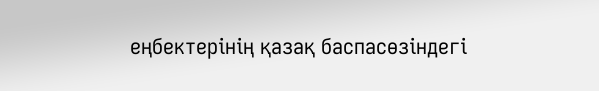еңбектерінің қазақ баспасөзіндегі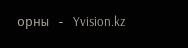орны - Yvision.kz